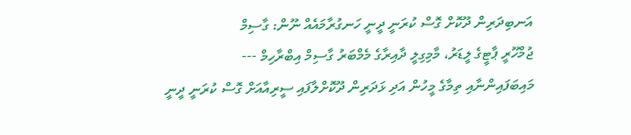އަނބިދަރިން ދޫކޮށް ގޮސް ކުރަނީ ދީނީ ހަނގުރާމައެއް ނޫން: ގާސިމް
ޖުމްހޫރީ ޕާޓީގެ ލީޑަރު، މާމިގިލީ ދާއިރާގެ މެމްބަރު ގާސިމް އިބްރާހިމް ---
މައިބަފައިންނާއި ތިމާގެ މީހުން އަދި ޅަދަރިން ދޫކޮށްލާފައި ސީރިއާއަށް ގޮސް ކުރަނީ ދީނީ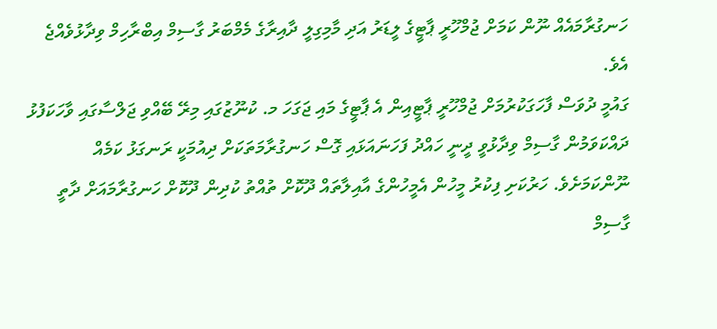ހަނގުރާމައެއް ނޫން ކަމަށް ޖުމްހޫރީ ޕާޓީގެ ލީޑަރު އަދި މާމިގިލީ ދާއިރާގެ މެމްބަރު ގާސިމް އިބްރާހިމް ވިދާޅުވެއްޖެ އެވެ.
ގައުމީ ދުވަސް ފާހަގަކުރުމަށް ޖުމްހޫރީ ޕާޓީއިން އެ ޕާޓީގެ މައި ޖަގަހަ މ. ކުނޫޒުގައި މިރޭ ބޭއްވި ޖަލްސާގައި ވާހަކަފުޅު ދައްކަވަމުން ގާސިމް ވިދާޅުވީ ދީނީ ހައްދު ފަހަނައަޅައި ގޮސް ހަނގުރާމަތަކަށް ދިއުމަކީ ރަނގަޅު ކަމެއް ނޫންކަމަށެވެ. ހަރުކަށި ފިކުރު މީހުން އެމީހުންގެ އާއިލާތައް ދޫކޮށް ތުއްތު ކުދިން ދޫކޮށް ހަނގުރާމައަށް ދާތީ ގާސިމް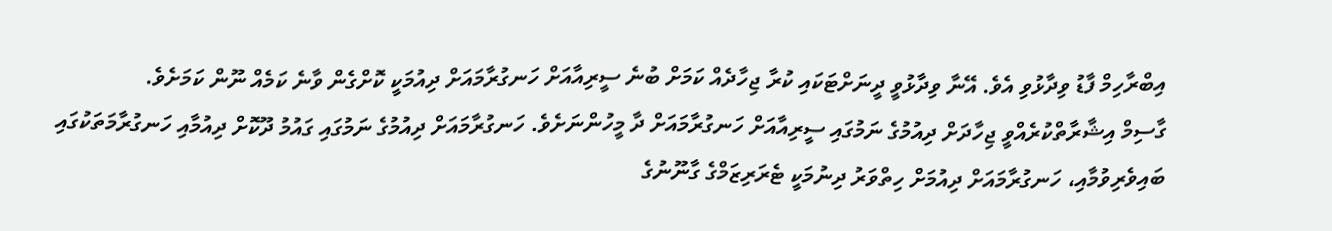އިބްރާހިމް ފާޑު ވިދާޅުވި އެވެ. އޭނާ ވިދާޅުވީ ދީނަށްޓަކައި ކުރާ ޖިހާދެއް ކަމަށް ބުނެ ސީރިއާއަށް ހަނގުރާމައަށް ދިއުމަކީ ކޮށްގެން ވާނެ ކަމެއް ނޫން ކަމަށެވެ.
ގާސިމް އިޝާރާތްކުރެއްވީ ޖިހާދަށް ދިއުމުގެ ނަމުގައި ސީރިއާއަށް ހަނގުރާމައަށް ދާ މީހުންނަށެވެ. ހަނގުރާމައަށް ދިއުމުގެ ނަމުގައި ގައުމު ދޫކޮށް ދިއުމާއި ހަނގުރާމަތަކުގައި ބައިވެރިވުމާއި، ހަނގުރާމައަށް ދިއުމަށް ހިތްވަރު ދިނުމަކީ ޓެރަރިޒަމްގެ ގާނޫނުގެ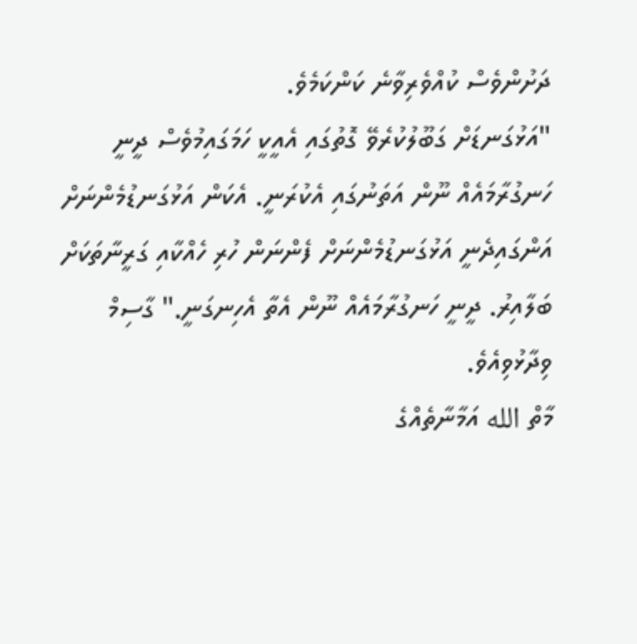ދަށުންވެސް ކުއްވެރިވާނެ ކަންކަމެވެ.
"އަޅުގަނޑަށް ގަބޫލުކުރެވޭ ގޮތުގައި އެއީކީ ހަމަގައިމުވެސް ދީނީ ހަނގުރާމައެއް ނޫން އަތަނުގައި އެކުރަނީ. އެކަން އަޅުގަނޑުމެންނަށް އަންގައިދެނީ އަޅުގަނޑުމެންނަށް ފެންނަން ހުރި ހެއްކާއި ގަރީނާތަކަށް ބަލާއިރު. ދީނީ ހަނގުރާމައެއް ނޫން އެތާ އެހިނގަނީ." ގާސިމް ވިދާޅުވިއެވެ.
މާތް الله އަމާނާތެއްގެ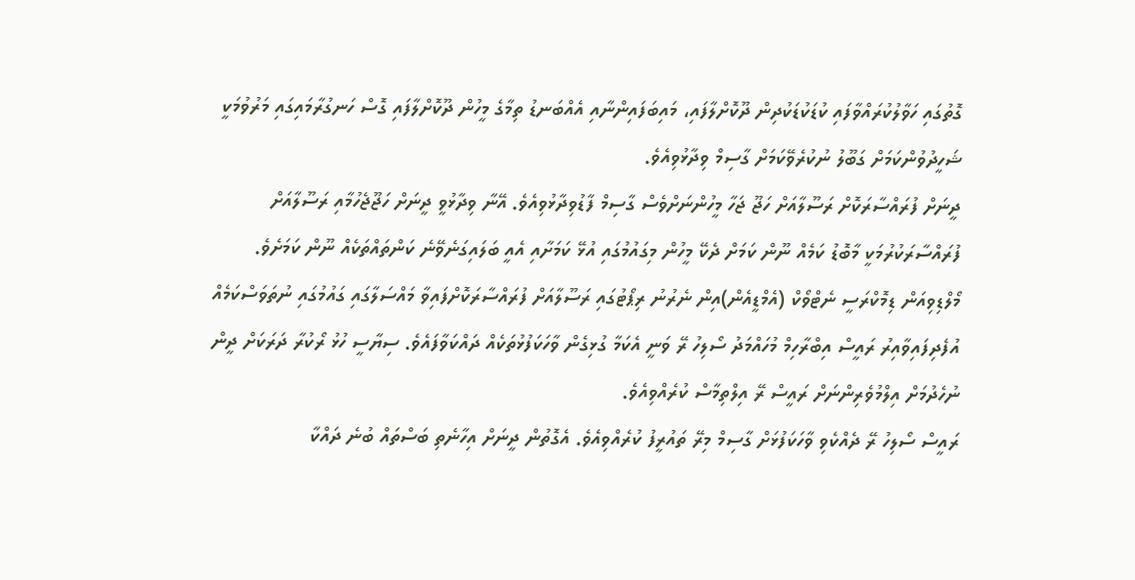ގޮތުގައި ހަވާލުކުރައްވާފައި ކުޑަކުޑަކުދިން ދޫކޮށްލާފައި، މައިބަފައިންނާއި އެއްބަނޑު ތިމާގެ މީހުން ދޫކޮށްލާފައި ގޮސް ހަނގުރާމައިގައި މަރުވުމަކީ ޝަހީދުވުންކަމަށް ގަބޫލު ނުކުރެވޭކަމަށް ގާސިމް ވިދާޅުވިއެވެ.
ދީނަށް ފުރައްސާރަކޮށް ރަސޫލާއަށް ހަޖޫ ޖަހާ މީހުންނަށްވެސް ގާސިމް ފާޑުވިދާޅުވިއެވެ. އޭނާ ވިދާޅުވީ ދީނަށް ހަޖޫޖެހުމާއި ރަސޫލާއަށް ފުރައްސާރަކުރުމަކީ މާބޮޑު ކަމެއް ނޫން ކަމަށް ދެކޭ މީހުން މިގައުމުގައި އުޅޭ ކަމަށާއި އެއީ ބަލައިގަނެވޭނެ ކަންތައްތަކެއް ނޫން ކަމަށެވެ.
މޯލްޑިވިއަން ޑިމޮކްރަސީ ނެޓްވޯކް (އެމްޑީއެން)އިން ނެރުނު ރިޕޯޓުގައި ރަސޫލާއަށް ފުރައްސާރަކޮށްފައިވާ މައްސަލާގައި ގައުމުގައި ނުތަވަސްކަމެއް އުފެދިފައިވާއިރު ރައީސް އިބްރާހިމް މުހައްމަދު ސޯލިހު ރޭ ވަނީ އެކަމާ ގުޅިގެން ވާހަކަފުޅުތަކެއް ދައްކަވާފައެވެ. ސިޔާސީ ހުޅު ރޯކުރާ ދަރަކަށް ދީން ނުހެދުމަށް އިލްމުވެރިންނަށް ރައީސް ރޭ އިލްތިމާސް ކުރެއްވިއެވެ.
ރައީސް ސޯލިހު ރޭ ދެއްކެވި ވާހަކަފުޅަށް ގާސިމް މިރޭ ތައުރީފު ކުރެއްވިއެވެ. އެގޮތުން ދީނަށް އިހާނެތި ބަސްތައް ބުނެ ދައްކާ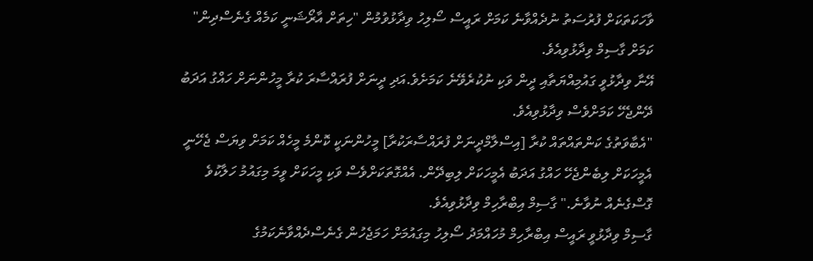ވާހަކަތަކަށް ފުރުސަތު ނުދެއްވާނެ ކަމަށް ރައީސް ސޯލިހު ވިދާޅުވުމުން "ހިތަށް އާރޯޝަނީ ކަމެއް ގެނެސްދިން" ކަމަށް ގާސިމް ވިދާޅުވިއެވެ.
އޭނާ ވިދާޅުވީ ގައުމިއްޔަތާއި ދީން ވަކި ނުކުރެވޭނެ ކަމަށެވެ.އަދި ދީނަށް ފުރައްސާރަ ކުރާ މީހުންނަށް ހައްގު އަދަބު ދޭންޖެހޭ ކަމަށްވެސް ވިދާޅުވިއެވެ.
"އެބާވަތުގެ ކަންތައްތައް ކުރާ [އިސްލާމްދީނަށް ފުރައްސާރަކުރާ] މީހުންނަކީ ކޮންމެ މީހެއް ކަމަށް ވިޔަސް ޖެހޭނީ އެމީހަކަށް ލިބެންޖެހޭ ހައްގު އަދަބު އެމީހަކަށް ލިބިދޭން. އެއްގޮތަކަށްވެސް ވަކި މީހަކަށް ވީމަ މިގައުމު ހަލާކުވެ ގޮސްގެނެއް ނުވާނެ." ގާސިމް އިބްރާހިމް ވިދާޅުވިއެވެ.
ގާސިމް ވިދާޅުވީ ރައީސް އިބްރާހިމް މުހައްމަދު ސޯލިހު މިގައުމަށް ހަމަޖެހުން ގެނެސްދެއްވާނެކަމުގެ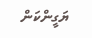ޔަގީންކަން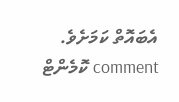އެބައޮތް ކަމަށެވެ.
comment ކޮމެންޓް